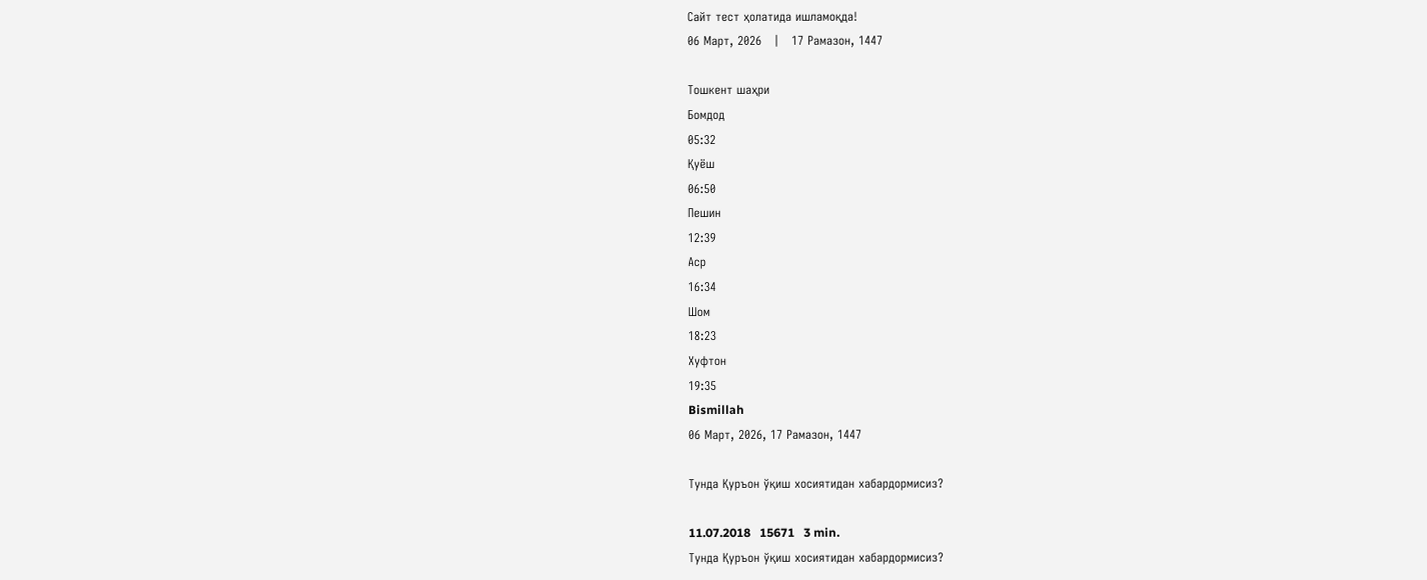Сайт тест ҳолатида ишламоқда!
06 Март, 2026   |   17 Рамазон, 1447

Тошкент шаҳри
Бомдод
05:32
Қуёш
06:50
Пешин
12:39
Аср
16:34
Шом
18:23
Хуфтон
19:35
Bismillah
06 Март, 2026, 17 Рамазон, 1447

Тунда Қуръон ўқиш хосиятидан хабардормисиз?

11.07.2018   15671   3 min.
Тунда Қуръон ўқиш хосиятидан хабардормисиз?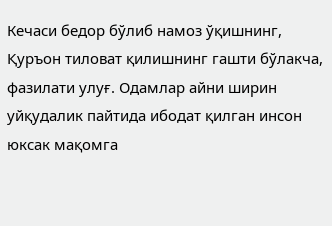Кечаси бедор бўлиб намоз ўқишнинг, Қуръон тиловат қилишнинг гашти бўлакча, фазилати улуғ. Одамлар айни ширин уйқудалик пайтида ибодат қилган инсон юксак мақомга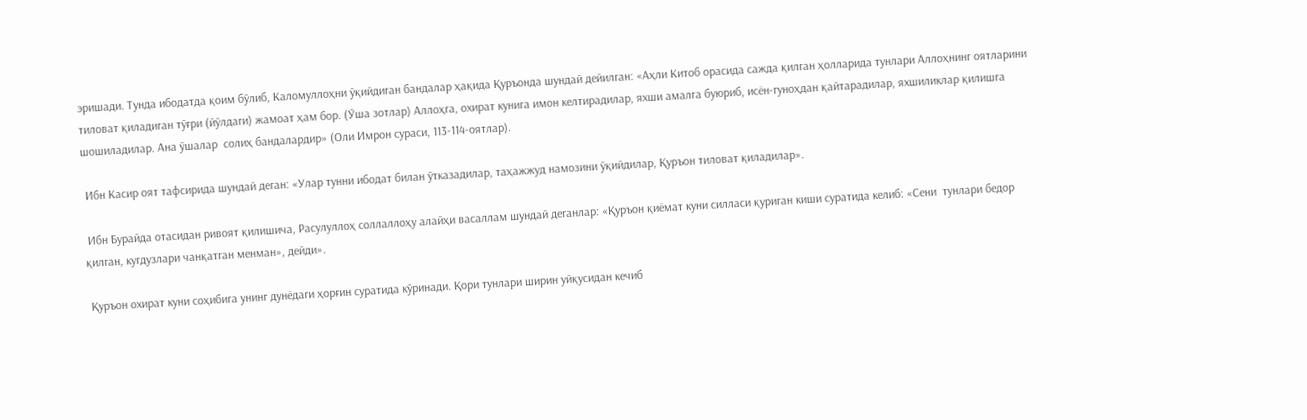эришади. Тунда ибодатда қоим бўлиб, Каломуллоҳни ўқийдиган бандалар ҳақида Қуръонда шундай дейилган: «Аҳли Китоб орасида сажда қилган ҳолларида тунлари Аллоҳнинг оятларини тиловат қиладиган тўғри (йўлдаги) жамоат ҳам бор. (Ўша зотлар) Аллоҳга, охират кунига имон келтирадилар, яхши амалга буюриб, исён-гуноҳдан қайтарадилар, яхшиликлар қилишга шошиладилар. Ана ўшалар  солиҳ бандалардир» (Оли Имрон сураси, 113-114-оятлар).

 Ибн Касир оят тафсирида шундай деган: «Улар тунни ибодат билан ўтказадилар, таҳажжуд намозини ўқийдилар, Қуръон тиловат қиладилар».

 Ибн Бурайда отасидан ривоят қилишича, Расулуллоҳ соллаллоҳу алайҳи васаллам шундай деганлар: «Қуръон қиёмат куни силласи қуриган киши суратида келиб: «Сени  тунлари бедор қилган, кугдузлари чанқатган менман», дейди».

 Қуръон охират куни соҳибига унинг дунёдаги ҳорғин суратида кўринади. Қори тунлари ширин уйқусидан кечиб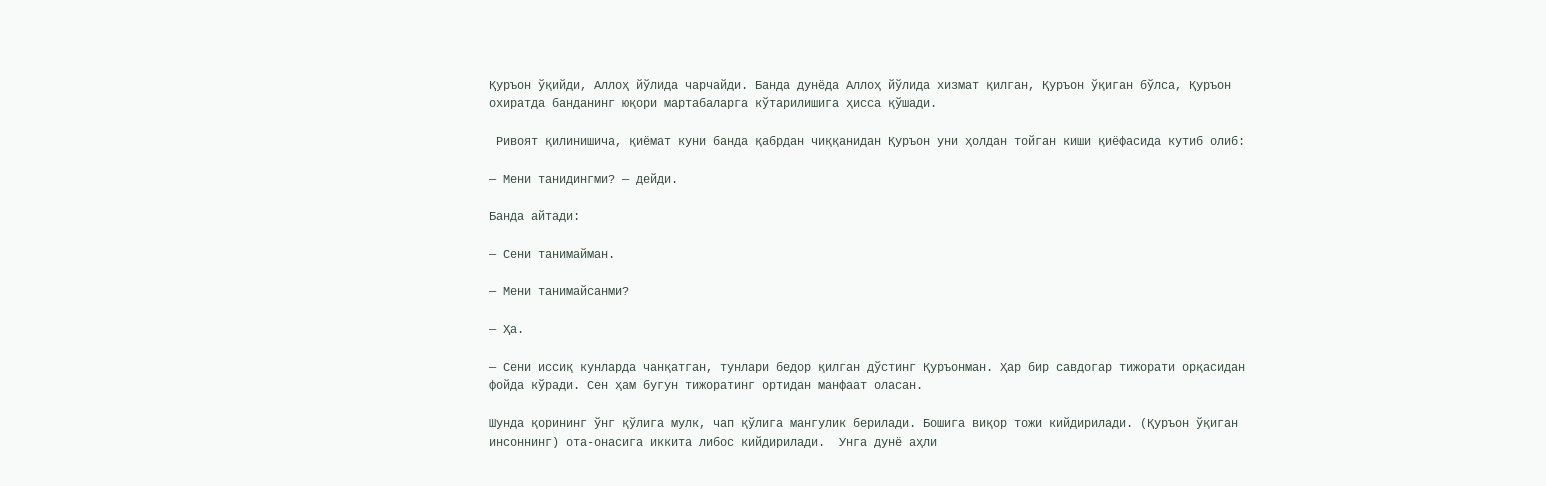Қуръон ўқийди, Аллоҳ йўлида чарчайди. Банда дунёда Аллоҳ йўлида хизмат қилган, Қуръон ўқиган бўлса, Қуръон охиратда банданинг юқори мартабаларга кўтарилишига ҳисса қўшади.

 Ривоят қилинишича, қиёмат куни банда қабрдан чиққанидан Қуръон уни ҳолдан тойган киши қиёфасида кутиб олиб:

— Мени танидингми? — дейди.

Банда айтади:

— Сени танимайман.

— Мени танимайсанми?

— Ҳа.

— Сени иссиқ кунларда чанқатган, тунлари бедор қилган дўстинг Қуръонман. Ҳар бир савдогар тижорати орқасидан фойда кўради. Сен ҳам бугун тижоратинг ортидан манфаат оласан.

Шунда қорининг ўнг қўлига мулк, чап қўлига мангулик берилади. Бошига виқор тожи кийдирилади. (Қуръон ўқиган инсоннинг) ота-онасига иккита либос кийдирилади.  Унга дунё аҳли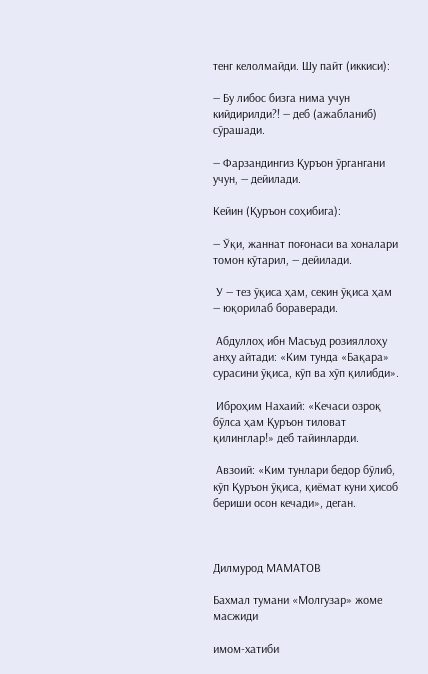тенг келолмайди. Шу пайт (иккиси):

— Бу либос бизга нима учун кийдирилди?! — деб (ажабланиб) сўрашади.

— Фарзандингиз Қуръон ўргангани учун, — дейилади.

Кейин (Қуръон соҳибига):

— Ўқи, жаннат поғонаси ва хоналари томон кўтарил, — дейилади.

 У — тез ўқиса ҳам, секин ўқиса ҳам — юқорилаб бораверади.

 Абдуллоҳ ибн Масъуд розияллоҳу анҳу айтади: «Ким тунда «Бақара» сурасини ўқиса, кўп ва хўп қилибди».

 Иброҳим Нахаий: «Кечаси озроқ бўлса ҳам Қуръон тиловат қилинглар!» деб тайинларди.

 Авзоий: «Ким тунлари бедор бўлиб, кўп Қуръон ўқиса, қиёмат куни ҳисоб бериши осон кечади», деган.



Дилмурод МАМАТОВ

Бахмал тумани «Молгузар» жоме масжиди

имом-хатиби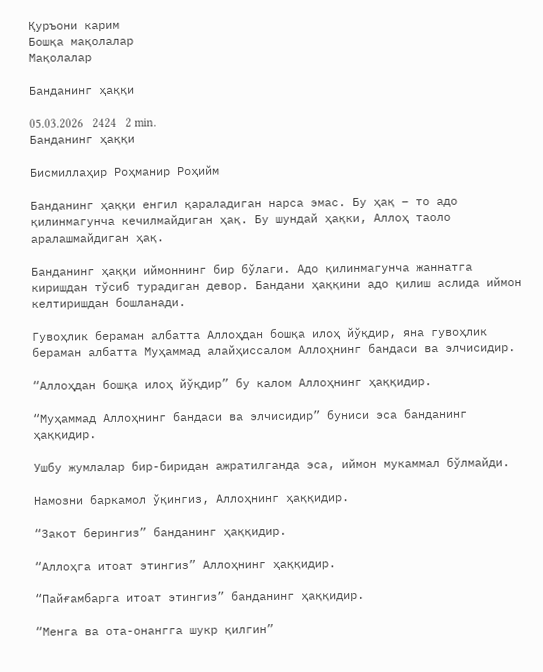Қуръони карим
Бошқа мақолалар
Мақолалар

Банданинг ҳаққи

05.03.2026   2424   2 min.
Банданинг ҳаққи

Бисмиллаҳир Роҳманир Роҳийм

Банданинг ҳаққи енгил қараладиган нарса эмас. Бу ҳақ – то адо қилинмагунча кечилмайдиган ҳақ. Бу шундай ҳақки, Аллоҳ таоло аралашмайдиган ҳақ.

Банданинг ҳаққи иймоннинг бир бўлаги. Адо қилинмагунча жаннатга киришдан тўсиб турадиган девор. Бандани ҳаққини адо қилиш аслида иймон келтиришдан бошланади.

Гувоҳлик бераман албатта Аллоҳдан бошқа илоҳ йўқдир, яна гувоҳлик бераман албатта Муҳаммад алайҳиссалом Аллоҳнинг бандаси ва элчисидир.

“Аллоҳдан бошқа илоҳ йўқдир” бу калом Аллоҳнинг ҳаққидир.

“Муҳаммад Аллоҳнинг бандаси ва элчисидир” буниси эса банданинг ҳаққидир.

Ушбу жумлалар бир-биридан ажратилганда эса, иймон мукаммал бўлмайди.

Намозни баркамол ўқингиз, Аллоҳнинг ҳаққидир.

“Закот берингиз” банданинг ҳаққидир.

“Аллоҳга итоат этингиз” Аллоҳнинг ҳаққидир.

“Пайғамбарга итоат этингиз” банданинг ҳаққидир.

“Менга ва ота-онангга шукр қилгин”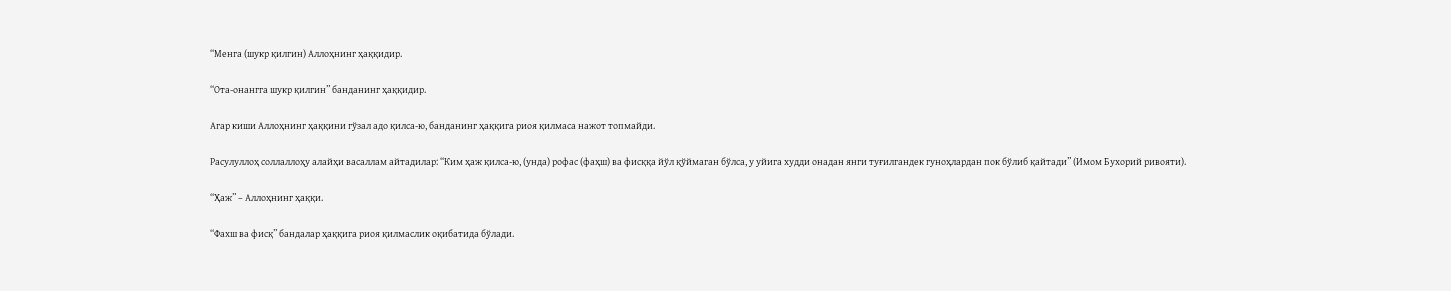“Менга (шукр қилгин) Аллоҳнинг ҳаққидир.

“Ота-онангга шукр қилгин” банданинг ҳаққидир.

Агар киши Аллоҳнинг ҳаққини гўзал адо қилса-ю, банданинг ҳаққига риоя қилмаса нажот топмайди.

Расулуллоҳ соллаллоҳу алайҳи васаллам айтадилар: “Ким ҳаж қилса-ю, (унда) рофас (фаҳш) ва фисққа йўл қўймаган бўлса, у уйига худди онадан янги туғилгандек гуноҳлардан пок бўлиб қайтади” (Имом Бухорий ривояти).

“Ҳаж” – Аллоҳнинг ҳаққи.

“Фахш ва фисқ” бандалар ҳаққига риоя қилмаслик оқибатида бўлади.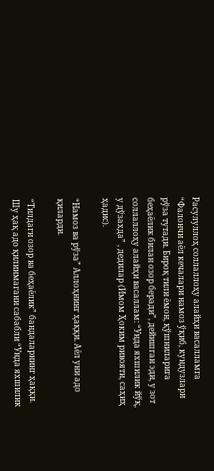Расулуллоҳ соллаллоҳу алайҳи васалламга “Фалончи аёл кечалари намоз ўқиб, кундузлари рўза тутади. Бироқ тили ёмон, қўшниларига беҳаёлик билан озор беради”, дейишган эди, у зот соллаллоҳу алайҳи васаллам: “Унда яхшилик йўқ, у дўзахда” , дедилар (Имом Ҳоким ривояти, саҳиҳ ҳадис).

“Намоз ва рўза” Аллоҳнинг ҳаққи. Аёл уни адо қиларди.

“Тилдаги озор ва беҳаёлик” бандаларнинг ҳаққи. Шу ҳақ адо қилинмагани сабабли “Унда яхшилик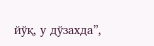йўқ, у дўзахда”,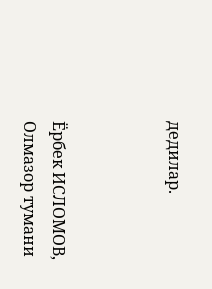дедилар.



Ёрбек ИСЛОМОВ,
Олмазор тумани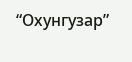“Охунгузар”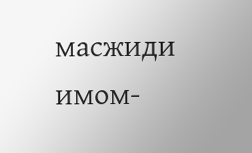масжиди имом-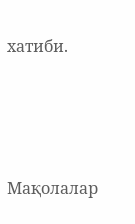хатиби.





Мақолалар